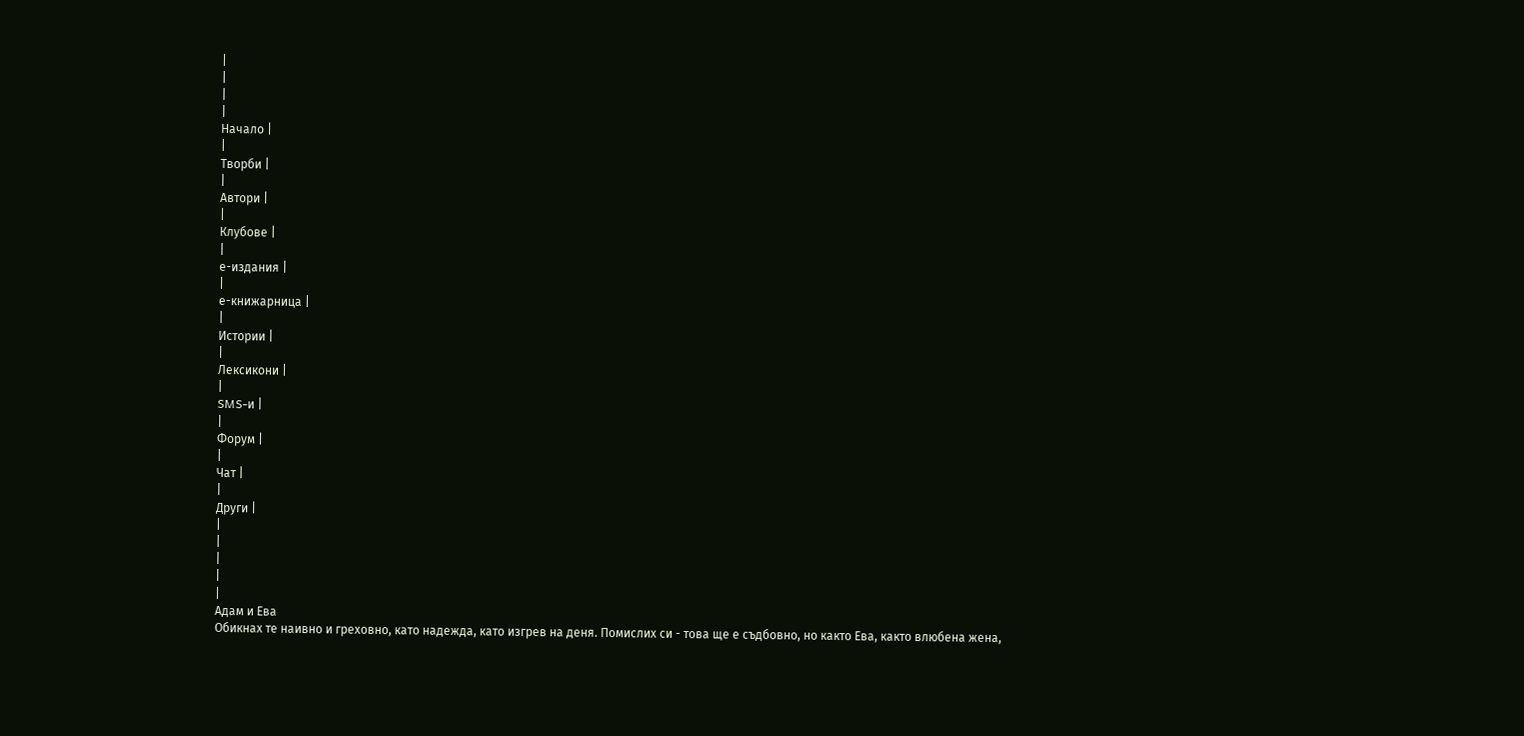|
|
|
|
Начало |
|
Творби |
|
Автори |
|
Клубове |
|
е-издания |
|
е-книжарница |
|
Истории |
|
Лексикони |
|
SMS-и |
|
Форум |
|
Чат |
|
Други |
|
|
|
|
|
Адам и Ева
Обикнах те наивно и греховно, като надежда, като изгрев на деня. Помислих си - това ще е съдбовно, но както Ева, както влюбена жена,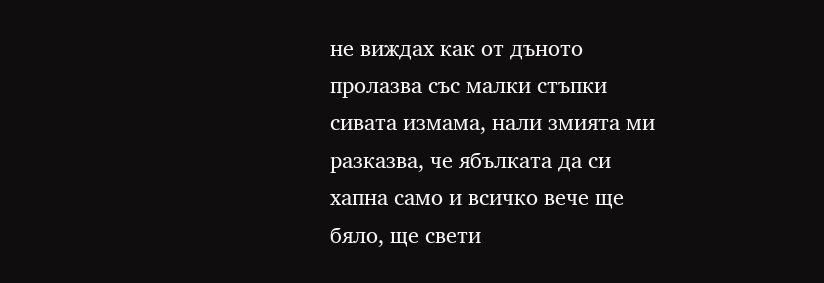не виждах как от дъното пролазва със малки стъпки сивата измама, нали змията ми разказва, че ябълката да си хапна само и всичко вече ще бяло, ще свети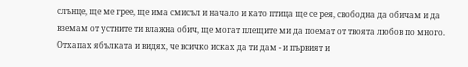слънце, ще ме грее, ще има смисъл и начало и като птица ще се рея, свободна да обичам и да вземам от устните ти влажна обич, ще могат плещите ми да поемат от твоята любов по много. Отхапах ябълката и видях, че всичко исках да ти дам - и първият и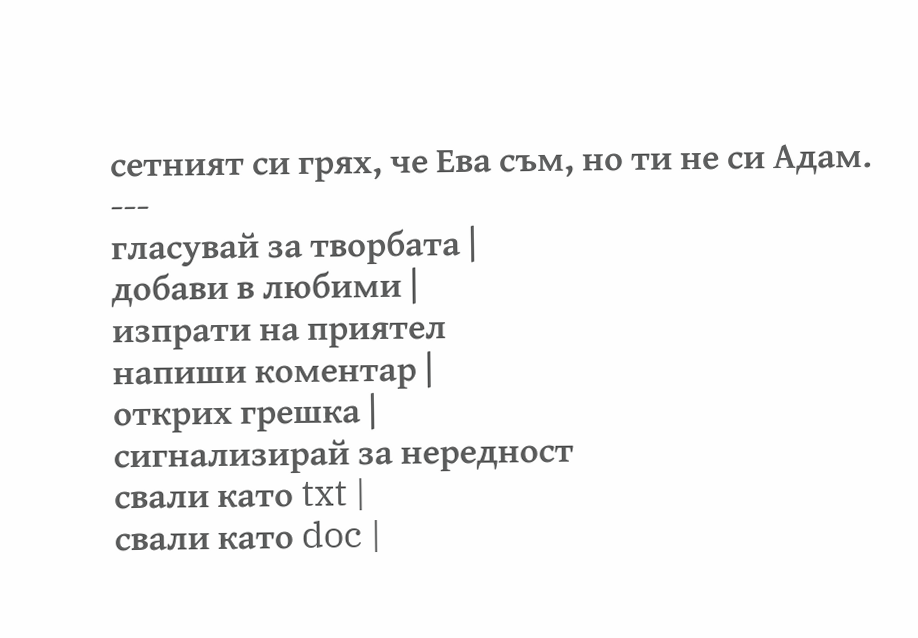сетният си грях, че Ева съм, но ти не си Адам.
---
гласувай за творбата |
добави в любими |
изпрати на приятел
напиши коментар |
открих грешка |
сигнализирай за нередност
свали като txt |
свали като doc |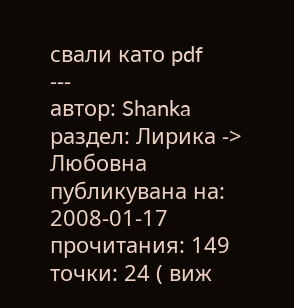свали като pdf
---
автор: Shanka
раздел: Лирика -> Любовна
публикувана на: 2008-01-17
прочитания: 149
точки: 24 ( виж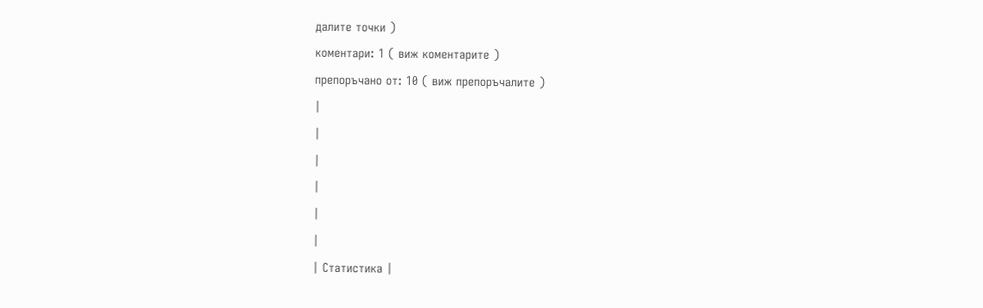далите точки )
коментари: 1 ( виж коментарите )
препоръчано от: 10 ( виж препоръчалите )
|
|
|
|
|
|
| Статистика |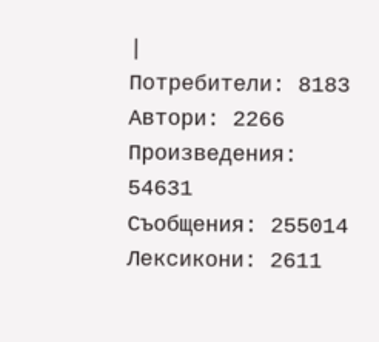|
Потребители: 8183
Автори: 2266
Произведения: 54631
Съобщения: 255014
Лексикони: 2611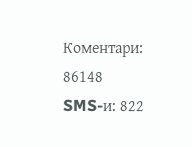Коментари: 86148
SMS-и: 822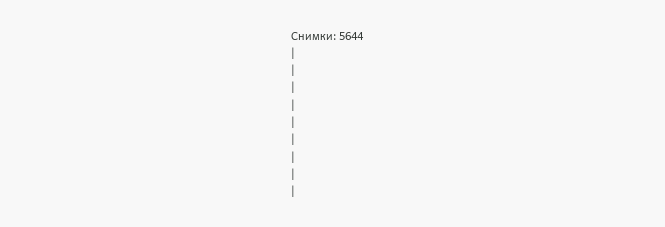Снимки: 5644
|
|
|
|
|
|
|
|
|